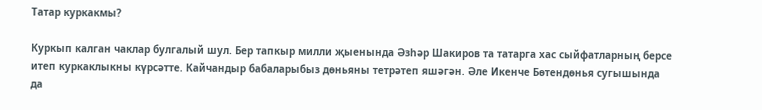Татар куркакмы?

Куркып калган чаклар булгалый шул. Бер тапкыр милли җыенында Әзһәр Шакиров та татарга хас сыйфатларның берсе итеп куркаклыкны күрсәтте. Кайчандыр бабаларыбыз дөньяны тетрәтеп яшәгән. Әле Икенче Бөтендөнья сугышында да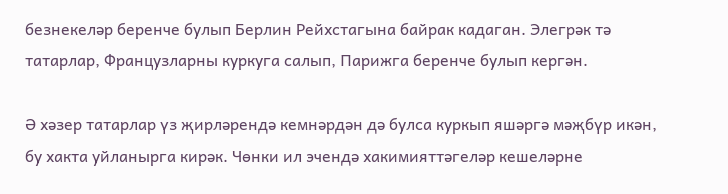безнекеләр беренче булып Берлин Рейхстагына байрак кадаган. Элегрәк тә татарлар, Французларны куркуга салып, Парижга беренче булып кергән.

Ә хәзер татарлар үз җирләрендә кемнәрдән дә булса куркып яшәргә мәҗбүр икән, бу хакта уйланырга кирәк. Чөнки ил эчендә хакимияттәгеләр кешеләрне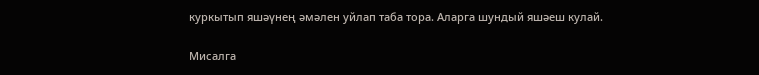куркытып яшәүнең әмәлен уйлап таба тора. Аларга шундый яшәеш кулай.

Мисалга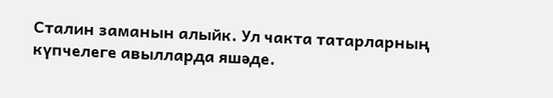Сталин заманын алыйк. Ул чакта татарларның күпчелеге авылларда яшәде.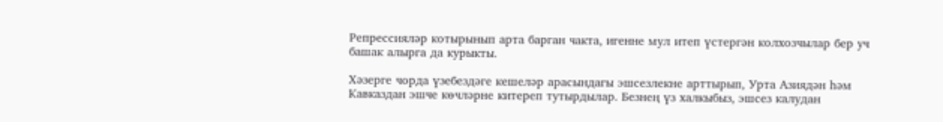Репрессияләр котырынып арта барган чакта, игенне мул итеп үстергән колхозчылар бер уч башак алырга да курыкты.

Хәзерге чорда үзебездәге кешеләр арасындагы эшсезлекне арттырып, Урта Азиядән һәм Кавказдан эшче көчләрне китереп тутырдылар. Безнең үз халкыбыз, эшсез калудан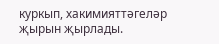куркып, хакимияттәгеләр җырын җырлады.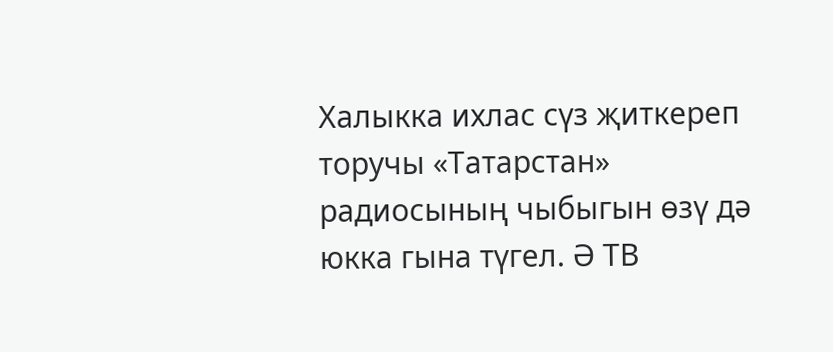Халыкка ихлас сүз җиткереп торучы «Татарстан» радиосының чыбыгын өзү дә юкка гына түгел. Ә ТВ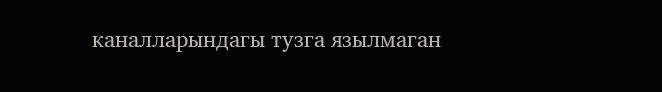каналларындагы тузга язылмаган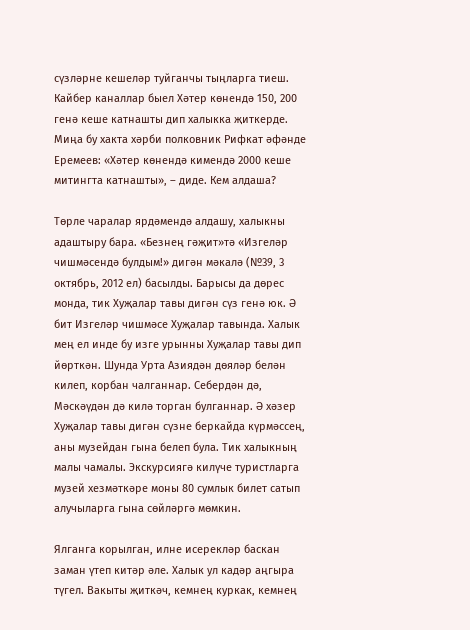сүзләрне кешеләр туйганчы тыңларга тиеш. Кайбер каналлар быел Хәтер көнендә 150, 200 генә кеше катнашты дип халыкка җиткерде. Миңа бу хакта хәрби полковник Рифкат әфәнде Еремеев: «Хәтер көнендә кимендә 2000 кеше митингта катнашты», – диде. Кем алдаша?

Төрле чаралар ярдәмендә алдашу, халыкны адаштыру бара. «Безнең гәҗит»тә «Изгеләр чишмәсендә булдым!» дигән мәкалә (№39, 3 октябрь, 2012 ел) басылды. Барысы да дөрес монда, тик Хуҗалар тавы дигән сүз генә юк. Ә бит Изгеләр чишмәсе Хуҗалар тавында. Халык мең ел инде бу изге урынны Хуҗалар тавы дип йөрткән. Шунда Урта Азиядән дөяләр белән килеп, корбан чалганнар. Себердән дә, Мәскәүдән дә килә торган булганнар. Ә хәзер Хуҗалар тавы дигән сүзне беркайда күрмәссең, аны музейдан гына белеп була. Тик халыкның малы чамалы. Экскурсиягә килүче туристларга музей хезмәткәре моны 80 сумлык билет сатып алучыларга гына сөйләргә мөмкин.

Ялганга корылган, илне исерекләр баскан заман үтеп китәр әле. Халык ул кадәр аңгыра түгел. Вакыты җиткәч, кемнең куркак, кемнең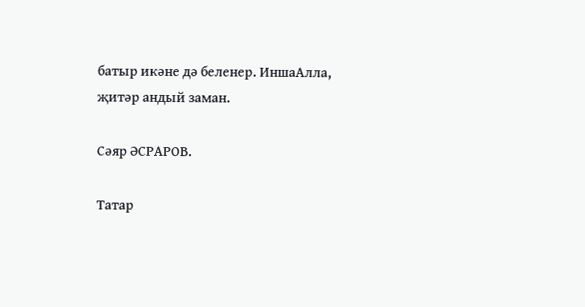батыр икәне дә беленер. ИншаАлла, җитәр андый заман.

Сәяр ӘСРАРОВ.

Татар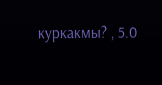куркакмы? , 5.0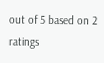out of 5 based on 2 ratings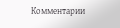Комментарии